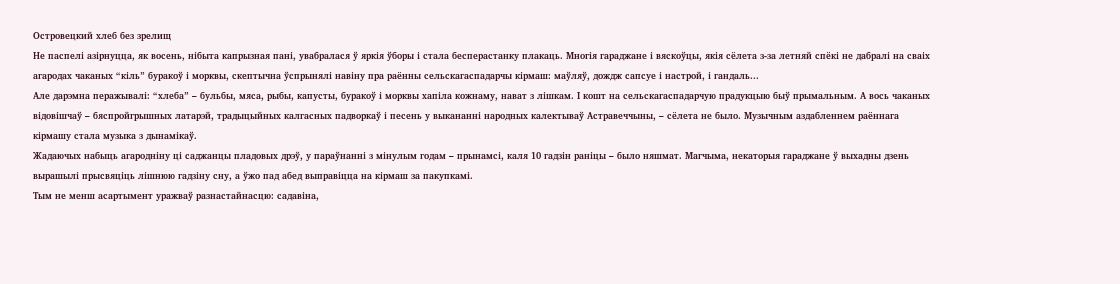Островецкий хлеб без зрелищ
Не паспелі азірнуцца, як восень, нібыта капрызная пані, увабралася ў яркія ўборы і стала бесперастанку плакаць. Многія гараджане і вяскоўцы, якія сёлета з-за летняй спёкі не дабралі на сваіх агародах чаканых “кіль” буракоў і морквы, скептычна ўспрынялі навіну пра раённы сельскагаспадарчы кірмаш: маўляў, дождж сапсуе і настрой, і гандаль...
Але дарэмна перажывалі: “хлеба” – бульбы, мяса, рыбы, капусты, буракоў і морквы хапіла кожнаму, нават з лішкам. І кошт на сельскагаспадарчую прадукцыю быў прымальным. А вось чаканых відовішчаў – бяспройгрышных латарэй, традыцыйных калгасных падворкаў і песень у выкананні народных калектываў Астравеччыны, – сёлета не было. Музычным аздабленнем раённага кірмашу стала музыка з дынамікаў.
Жадаючых набыць агародніну ці саджанцы пладовых дрэў, у параўнанні з мінулым годам – прынамсі, каля 10 гадзін раніцы – было няшмат. Магчыма, некаторыя гараджане ў выхадны дзень вырашылі прысвяціць лішнюю гадзіну сну, а ўжо пад абед выправіцца на кірмаш за пакупкамі.
Тым не менш асартымент уражваў разнастайнасцю: садавіна,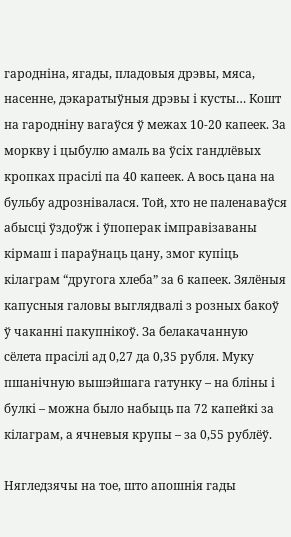гародніна, ягады, пладовыя дрэвы, мяса, насенне, дэкаратыўныя дрэвы і кусты… Кошт на гародніну вагаўся ў межах 10-20 капеек. За моркву і цыбулю амаль ва ўсіх гандлёвых кропках прасілі па 40 капеек. А вось цана на бульбу адрознівалася. Той, хто не паленаваўся абысці ўздоўж і ўпоперак імправізаваны кірмаш і параўнаць цану, змог купіць кілаграм “другога хлеба” за 6 капеек. Зялёныя капусныя галовы выглядвалі з розных бакоў ў чаканні пакупнікоў. За белакачанную сёлета прасілі ад 0,27 да 0,35 рубля. Муку пшанічную вышэйшага гатунку – на бліны і булкі – можна было набыць па 72 капейкі за кілаграм, а ячневыя крупы – за 0,55 рублёў.

Нягледзячы на тое, што апошнія гады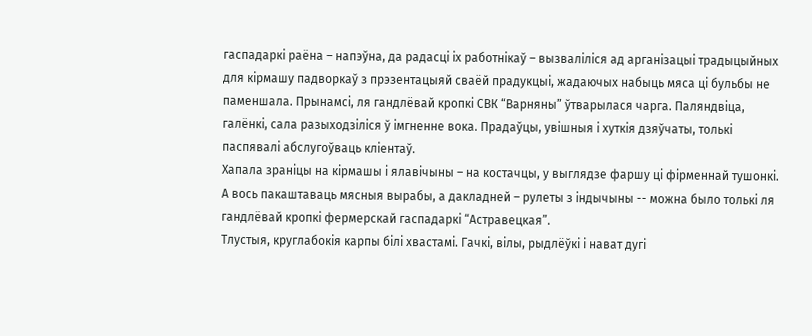гаспадаркі раёна – напэўна, да радасці іх работнікаў – вызваліліся ад арганізацыі традыцыйных для кірмашу падворкаў з прэзентацыяй сваёй прадукцыі, жадаючых набыць мяса ці бульбы не паменшала. Прынамсі, ля гандлёвай кропкі СВК “Варняны” ўтварылася чарга. Паляндвіца, галёнкі, сала разыходзіліся ў імгненне вока. Прадаўцы, увішныя і хуткія дзяўчаты, толькі паспявалі абслугоўваць кліентаў.
Хапала зраніцы на кірмашы і ялавічыны – на костачцы, у выглядзе фаршу ці фірменнай тушонкі. А вось пакаштаваць мясныя вырабы, а дакладней – рулеты з індычыны -- можна было толькі ля гандлёвай кропкі фермерскай гаспадаркі “Астравецкая”.
Тлустыя, круглабокія карпы білі хвастамі. Гачкі, вілы, рыдлёўкі і нават дугі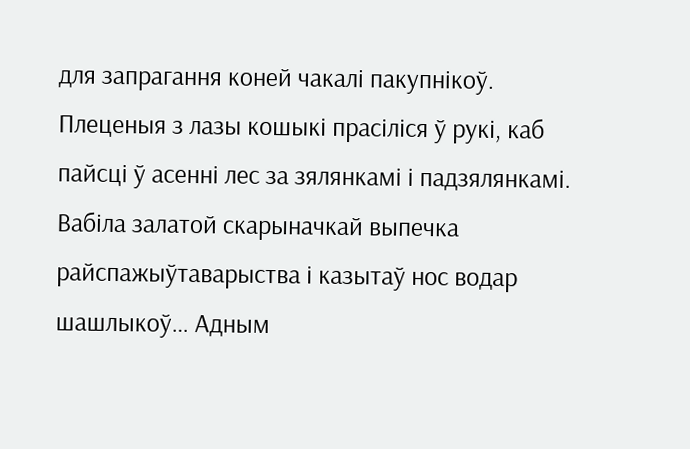для запрагання коней чакалі пакупнікоў. Плеценыя з лазы кошыкі прасіліся ў рукі, каб пайсці ў асенні лес за зялянкамі і падзялянкамі. Вабіла залатой скарыначкай выпечка райспажыўтаварыства і казытаў нос водар шашлыкоў… Адным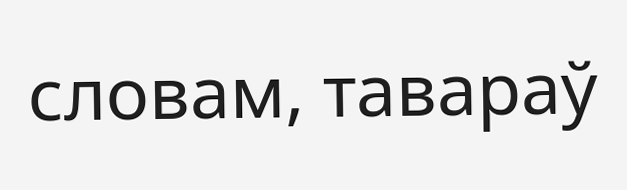словам, тавараў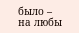было – на любы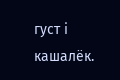густ і кашалёк.